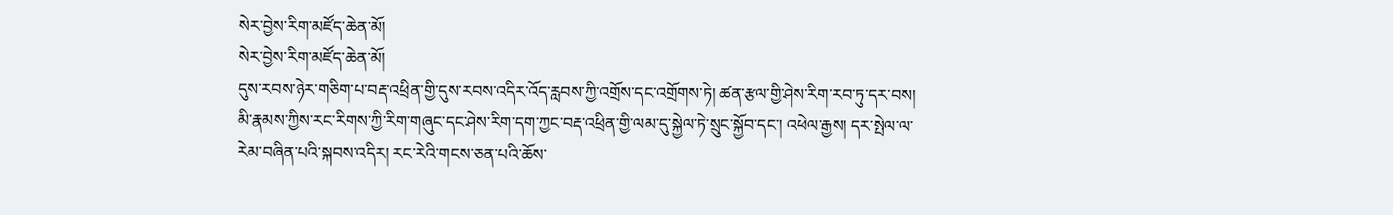སེར་བྱེས་རིག་མཛོད་ཆེན་མོ།
སེར་བྱེས་རིག་མཛོད་ཆེན་མོ།
དུས་རབས་ཉེར་གཅིག་པ་བརྡ་འཕྲིན་གྱི་དུས་རབས་འདིར་འོད་རླབས་ཀྱི་འགྲོས་དང་འགྲོགས་ཏེ། ཚན་རྩལ་གྱི་ཤེས་རིག་རབ་ཏུ་དར་བས། མི་རྣམས་ཀྱིས་རང་རིགས་ཀྱི་རིག་གཞུང་དང་ཤེས་རིག་དག་ཀྱང་བརྡ་འཕྲིན་གྱི་ལམ་དུ་སྐྱེལ་ཏེ་སྲུང་སྐྱོབ་དང་། འཕེལ་རྒྱས། དར་སྤེལ་ལ་རེམ་བཞིན་པའི་སྐབས་འདིར། རང་རེའི་གངས་ཅན་པའི་ཆོས་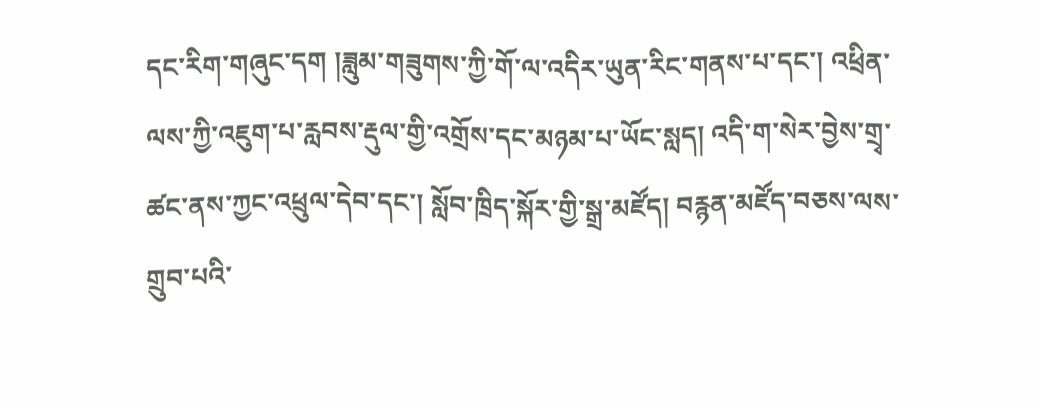དང་རིག་གཞུང་དག །ཟླུམ་གཟུགས་ཀྱི་གོ་ལ་འདིར་ཡུན་རིང་གནས་པ་དང་། འཕྲིན་ལས་ཀྱི་འཇུག་པ་རླབས་རྡུལ་གྱི་འགྲོས་དང་མཉམ་པ་ཡོང་སླད། འདི་ག་སེར་བྱེས་གྲྭ་ཚང་ནས་ཀྱང་འཕྲུལ་དེབ་དང་། སློབ་ཁྲིད་སྐོར་གྱི་སྒྲ་མཛོད། བརྙན་མཛོད་བཅས་ལས་གྲུབ་པའི་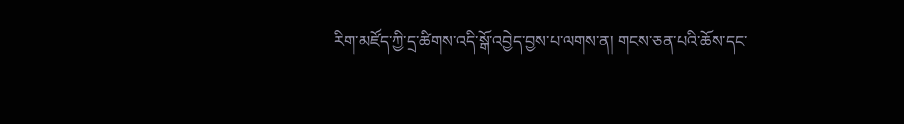རིག་མཛོད་ཀྱི་དྲ་ཚིགས་འདི་སྒོ་འབྱེད་བྱས་པ་ལགས་ན། གངས་ཅན་པའི་ཆོས་དང་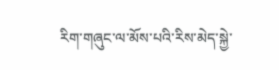རིག་གཞུང་ལ་མོས་པའི་རིས་མེད་སྐྱེ་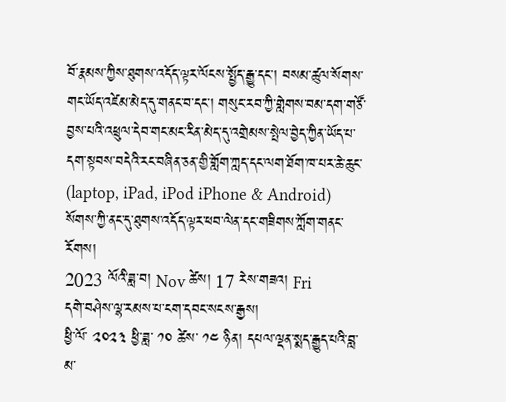བོ་རྣམས་ཀྱིས་ཐུགས་འདོད་ལྟར་ལོངས་སྤྱོད་རྒྱུ་དང་། བསམ་ཚུལ་སོགས་གང་ཡོད་འཛེམ་མེད་དུ་གནང་བ་དང་། གསུང་རབ་ཀྱི་གླེགས་བམ་དག་གཙོ་བྱས་པའི་འཕྲུལ་དེབ་གང་མང་རིན་མེད་དུ་འགྲེམས་སྤེལ་བྱེད་ཀྱིན་ཡོད་པ་དག་སྟབས་བདེའི་རང་བཞིན་ཅན་གྱི་གློག་ཀླད་དང་ལག་ཐོག་ཁ་པར་ཆེ་ཆུང་ (laptop, iPad, iPod iPhone & Android) སོགས་ཀྱི་ནང་དུ་ཐུགས་འདོད་ལྟར་ཕབ་ལེན་དང་གཟིགས་ཀློག་གནང་རོགས།
2023 ལོའི་ཟླ་བ། Nov ཚེས། 17 རེས་གཟའ། Fri
དགེ་བཤེས་ལྷ་རམས་པ་ངག་དབང་སངས་རྒྱས།
ཕྱི་ལོ་ ༢༠༢༣ ཕྱི་ཟླ་ ༡༠ ཚེས་ ༡༤ ཉིན། དཔལ་ལྡན་སྨད་རྒྱུད་པའི་བླ་མ་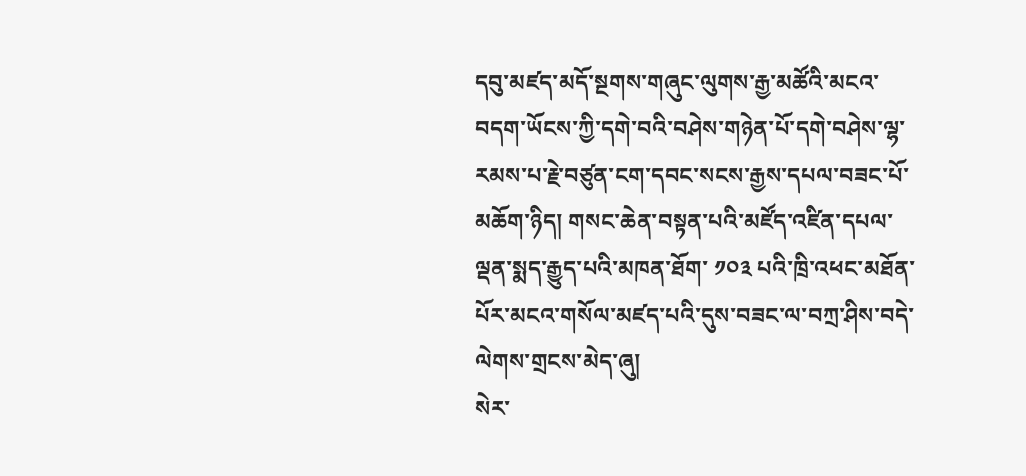དབུ་མཛད་མདོ་སྔགས་གཞུང་ལུགས་རྒྱ་མཚོའི་མངའ་བདག་ཡོངས་ཀྱི་དགེ་བའི་བཤེས་གཉེན་པོ་དགེ་བཤེས་ལྷ་རམས་པ་རྗེ་བཙུན་ངག་དབང་སངས་རྒྱས་དཔལ་བཟང་པོ་མཆོག་ཉིད། གསང་ཆེན་བསྟན་པའི་མཛོད་འཛིན་དཔལ་ལྡན་སྨད་རྒྱུད་པའི་མཁན་ཐོག་ ༡༠༣ པའི་ཁྲི་འཕང་མཐོན་པོར་མངའ་གསོལ་མཛད་པའི་དུས་བཟང་ལ་བཀྲ་ཤིས་བདེ་ལེགས་གྲངས་མེད་ཞུ།
སེར་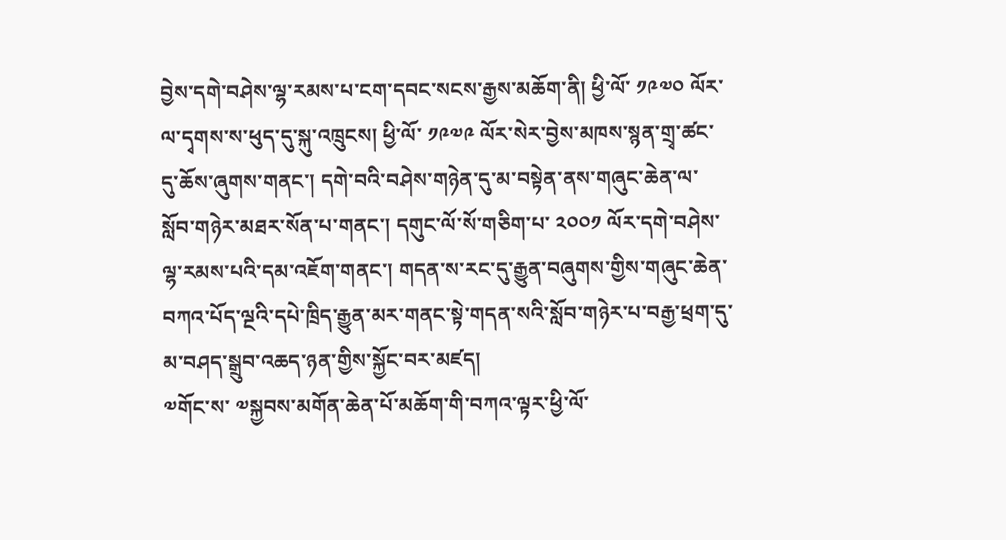བྱེས་དགེ་བཤེས་ལྷ་རམས་པ་ངག་དབང་སངས་རྒྱས་མཆོག་ནི། ཕྱི་ལོ་ ༡༩༧༠ ལོར་ལ་དྭགས་ས་ཕུད་དུ་སྐུ་འཁྲུངས། ཕྱི་ལོ་ ༡༩༧༩ ལོར་སེར་བྱེས་མཁས་སྙན་གྲྭ་ཚང་དུ་ཆོས་ཞུགས་གནང་། དགེ་བའི་བཤེས་གཉེན་དུ་མ་བསྟེན་ནས་གཞུང་ཆེན་ལ་སློབ་གཉེར་མཐར་སོན་པ་གནང་། དགུང་ལོ་སོ་གཅིག་པ་ ༢༠༠༡ ལོར་དགེ་བཤེས་ལྷ་རམས་པའི་དམ་འཇོག་གནང་། གདན་ས་རང་དུ་རྒྱུན་བཞུགས་གྱིས་གཞུང་ཆེན་བཀའ་པོད་ལྔའི་དཔེ་ཁྲིད་རྒྱུན་མར་གནང་སྟེ་གདན་སའི་སློབ་གཉེར་པ་བརྒྱ་ཕྲག་དུ་མ་བཤད་སྒྲུབ་འཆད་ཉན་གྱིས་སྐྱོང་བར་མཛད།
༧གོང་ས་ ༧སྐྱབས་མགོན་ཆེན་པོ་མཆོག་གི་བཀའ་ལྟར་ཕྱི་ལོ་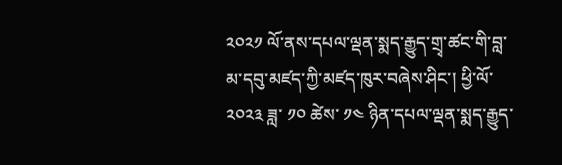༢༠༢༡ ལོ་ནས་དཔལ་ལྡན་སྨད་རྒྱུད་གྲྭ་ཚང་གི་བླ་མ་དབུ་མཛད་ཀྱི་མཛད་ཁུར་བཞེས་ཤིང་། ཕྱི་ལོ་ ༢༠༢༣ ཟླ་ ༡༠ ཚེས་ ༡༤ ཉིན་དཔལ་ལྡན་སྨད་རྒྱུད་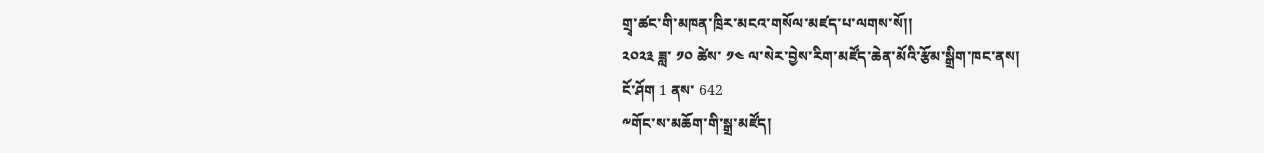གྲྭ་ཚང་གི་མཁན་ཁྲིར་མངའ་གསོལ་མཛད་པ་ལགས་སོ།།
༢༠༢༣ ཟླ་ ༡༠ ཚེས་ ༡༤ ལ་སེར་བྱེས་རིག་མཛོད་ཆེན་མོའི་རྩོམ་སྒྲིག་ཁང་ནས།
ངོ་ཤོག 1 ནས་ 642
༸གོང་ས་མཆོག་གི་སྒྲ་མཛོད།